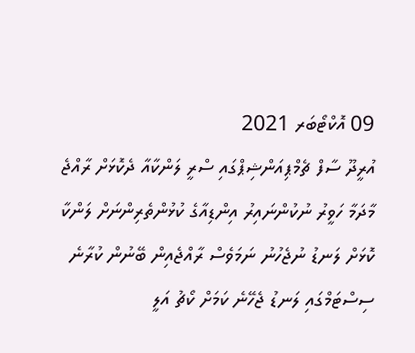09 އޮކްޓޯބަރ 2021
އުރީދޫ ސާފް ޗެމްޕިއަންޝިޕްގައި ސްރީ ލަންކާއާ ދެކޮޅަށް ރާއްޖެ މާދަމާ ހަވީރު ނުކުންނައިރު އިންޑިއާގެ ކުޅުންތެރިންނަށް ލަންކާ ކޮޅަށް ލަނޑު ނުޖެހުނު ނަމަވެސް ރާއްޖެއިން ބޭނުން ކުރާނެ ސިސްޓަމްގައި ލަނޑު ޖެހޭނެ ކަމަށް ކޯޗު އަލީ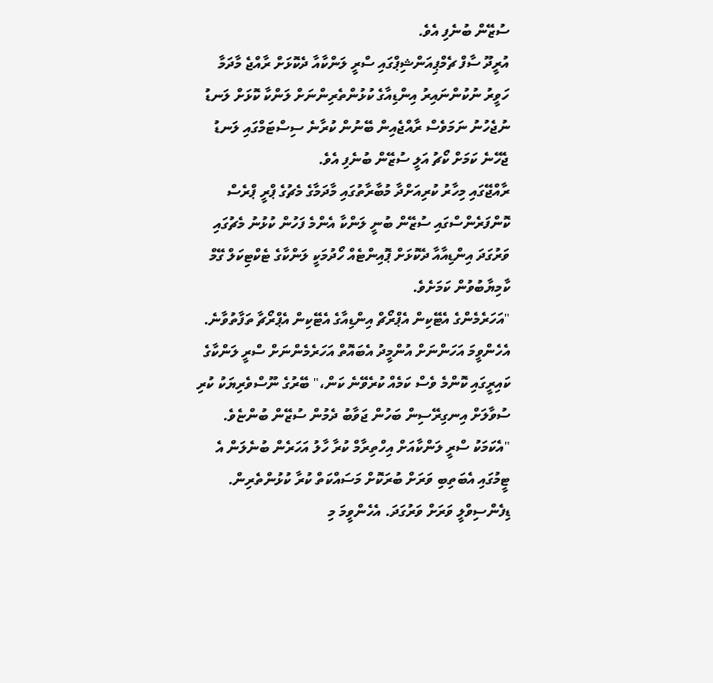ސުޒޭން ބުނެފި އެވެ.
އުރީދޫ ސާފް ޗެމްޕިއަންޝިޕްގައި ސްރީ ލަންކާއާ ދެކޮޅަށް ރާއްޖެ މާދަމާ ހަވީރު ނުކުންނައިރު އިންޑިއާގެ ކުޅުންތެރިންނަށް ލަންކާ ކޮޅަށް ލަނޑު ނުޖެހުނު ނަމަވެސް ރާއްޖެއިން ބޭނުން ކުރާނެ ސިސްޓަމްގައި ލަނޑު ޖެހޭނެ ކަމަށް ކޯޗު އަލީ ސުޒޭން ބުނެފި އެވެ.
ރާއްޖޭގައި މިހާރު ކުރިއަށްދާ މުބާރާތުގައި މާދަމާގެ މެޗުގެ ޕްރީ ޕްރެސް ކޮންފަރެންސްގައި ސުޒޭން ބުނީ ލަންކާ އެންމެ ފަހުން ކުޅުނު މެޗުގައި ވަރުގަދަ އިންޑިއާއާ ދެކޮޅަށް ޕޮއިންޓެއް ހޯދުމަކީ ލަންކާގެ ޓެކްޓިކަލް ގޭމް ކާމިޔާބުވުން ކަމަށެވެ.
"އަހަރެމެންގެ އެޓޭކިން އެޕްރޯޗް އިންޑިއާގެ އެޓޭކިން އެޕްރޯޗާ ތަފާތުވާނެ. އެހެންވީމަ އަހަންނަށް އުންމީދު އެބައޮތް އަހަރެމެންނަށް ސްރީ ލަންކާގެ ކައިރީގައި ކޮންމެ ވެސް ކަމެއް ކުރެވޭނެ ކަން،" ބޭރުގެ ނޫސްވެރިޔަކު ކުރި ސުވާލަށް އިނގިރޭސިން ބަހުން ޖަވާބު ދެމުން ސުޒޭން ބުންޏެވެ. "އެކަމަކު ސްރީ ލަންކާއަށް އިހްތިރާމް ކުރާ ހާލު އަހަރެން ބުނެލަން އެ ޓީމުގައި އެބަތިބި ވަރަށް ބުރަކޮށް މަސައްކަތް ކުރާ ކުޅުންތެރިން. ޑިފެންސިވްލީ ވަރަށް ވަރުގަދަ. އެހެންވީމަ މި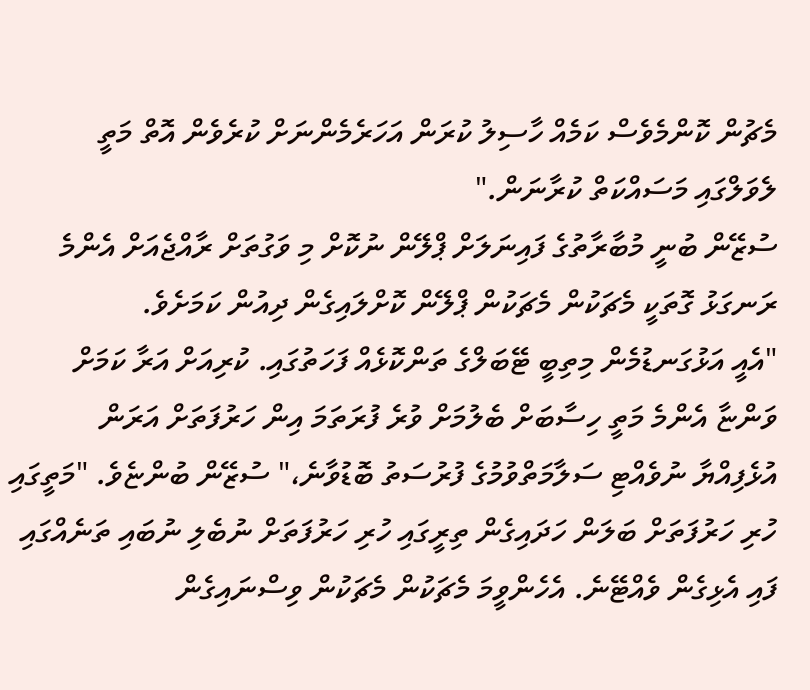މެޗުން ކޮންމެވެސް ކަމެއް ހާސިލު ކުރަން އަހަރެމެންނަށް ކުރެވެން އޮތް މަތީ ލެވަލްގައި މަސައްކަތް ކުރާނަން."
ސުޒޭން ބުނީ މުބާރާތުގެ ފައިނަލަށް ޕްލޭން ނުކޮށް މި ވަގުތަށް ރާއްޖެއަށް އެންމެ ރަނގަޅު ގޮތަކީ މެޗަކުން މެޗަކުން ޕްލޭން ކޮށްލައިގެން ދިއުން ކަމަށެވެ.
"އެއީ އަޅުގަނޑުމެން މިތިބީ ޓޭބަލްގެ ތަންކޮޅެއް ފަހަތުގައި. ކުރިއަށް އަރާ ކަމަށް ވަންޏާ އެންމެ މަތީ ހިސާބަށް ބެލުމަށް ވުރެ ފުރަތަމަ އިން ހަރުފަތަށް އަރަން އުޅެފިއްޔާ ނުވެއްޓި ސަލާމަތްވުމުގެ ފުރުސަތު ބޮޑުވާނެ،" ސުޒޭން ބުންޏެވެ. "މަތީގައި ހުރި ހަރުފަތަށް ބަލަން ހަދައިގެން ތިރީގައި ހުރި ހަރުފަތަށް ނުބެލި ނުބައި ތަނެއްގައި ފައި އެޅިގެން ވެއްޓޭނެ. އެހެންވީމަ މެޗަކުން މެޗަކުން ވިސްނައިގެން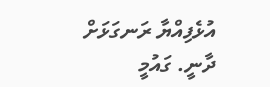އުޅެފިއްޔާ ރަނގަޅަށް ދާނީ. ގައުމީ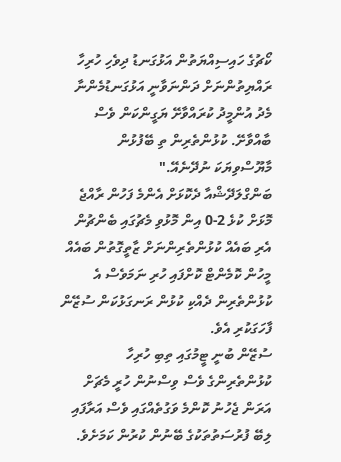ކޯޗުގެ ހައިސިއްޔަތުން އަޅުގަނޑު ދިވެހި ހުރިހާ ރައްޔިތުންނަށް ދަންނަވާނީ އަޅުގަނޑުމެންނާ މެދު އުންމީދު ކުރައްވާށޭ ޔަގީންކަން ވެސް ބާއްވާށޭ. ކުޅުންތެރިން ތި ބޭފުޅުން މާޔޫސްވިޔަކަ ނުދޭނެއޭ."
ބަންގްލަދޭޝްއާ ދެކޮޅަށް އެންމެ ފަހުން ރާއްޖެ މޮޅަށް ކުޅެ 2-0 އިން މޮޅުވި މެޗުގައި ބެންޗުން އެރި ބައެއް ކުޅުންތެރިންނަށް ޒާތީގޮތުން ބައެއް މީހުން ކޮމެންޓް ކޮށްފައި ހުރި ނަމަވެސް އެ ކުޅުންތެރިން ދެއްކި ކުޅުން ރަނގަޅުކަން ސުޒޭން ފާހަގަކުރި އެވެ.
ސުޒޭން ބުނީ ޓީމުގައި ތިބި ހުރިހާ ކުޅުންތެރިންގެ ވެސް ވިސްނުން ހުރީ މެޗަށް އަރަން ޖެހުނު ކޮންމެ ވަގުތެއްގައި ވެސް އަރާފައި ލިބޭ ފުރުސަތުތަކުގެ ބޭނުން ކުރުން ކަމަށެވެ.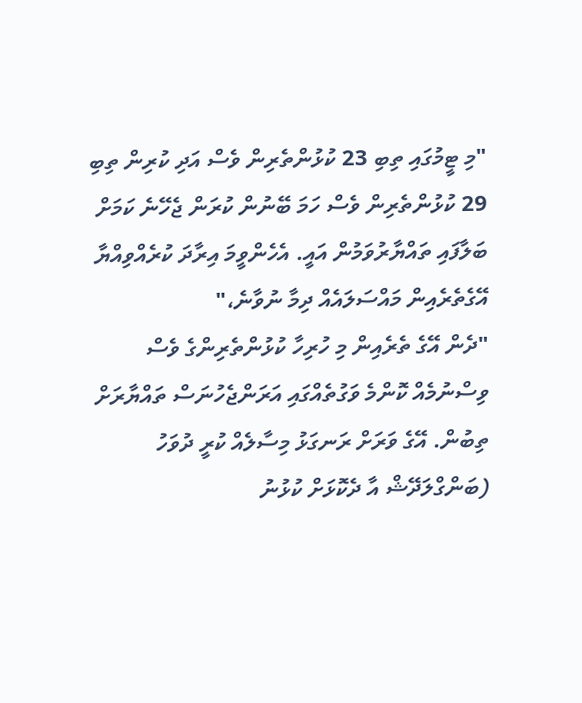"މި ޓީމުގައި ތިބި 23 ކުޅުންތެރިން ވެސް އަދި ކުރިން ތިބި 29 ކުޅުންތެރިން ވެސް ހަމަ ބޭނުން ކުރަން ޖެހޭނެ ކަމަށް ބަލާފައި ތައްޔާރުވަމުން އައީ. އެހެންވީމަ އިރާދަ ކުރެއްވިއްޔާ އޭގެތެރެއިން މައްސަލައެއް ދިމާ ނުވާނެ،"
"ދެން އޭގެ ތެރެއިން މި ހުރިހާ ކުޅުންތެރިންގެ ވެސް ވިސްނުމެއް ކޮންމެ ވަގުތެއްގައި އަރަންޖެހުނަސް ތައްޔާރަށް ތިބުން. އޭގެ ވަރަށް ރަނގަޅު މިސާލެއް ކުރީ ދުވަހު (ބަންގްލަދޭޝް އާ ދެކޮޅަށް ކުޅުނު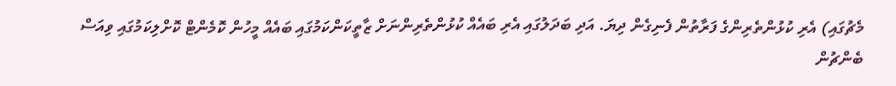މެޗުގައި) އެރި ކުޅުންތެރިންގެ ފަރާތުން ފެނިގެން ދިޔަ. އަދި ބަދަލުގައި އެރި ބައެއް ކުޅުންތެރިންނަށް ޒާތީކަންކަމުގައި ބައެއް މީހުން ކޮމެންޓް ކޮށްލިކަމުގައި ވިއަސް ބެންޗުން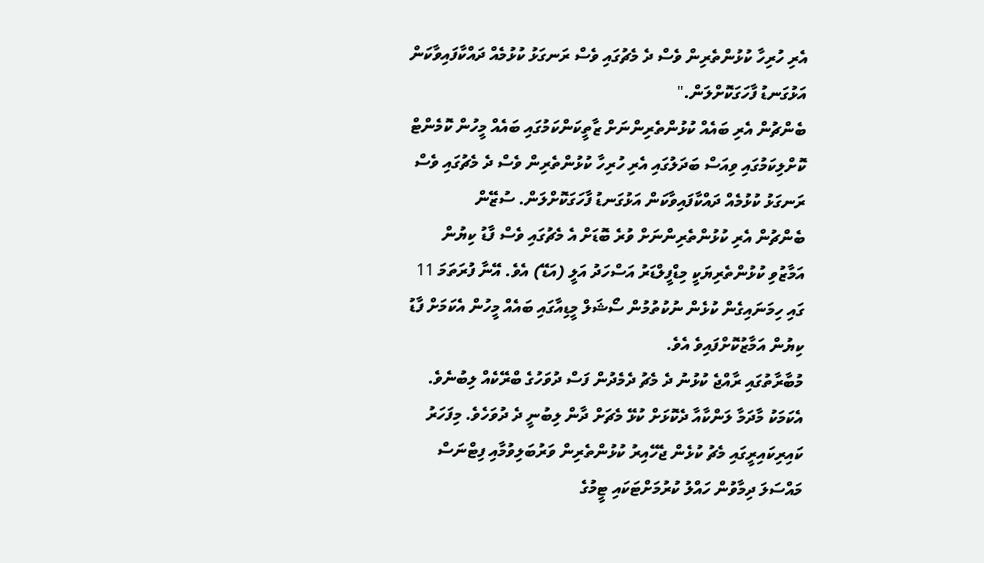އެރި ހުރިހާ ކުޅުންތެރިން ވެސް ދެ މެޗުގައި ވެސް ރަނގަޅު ކުޅުމެއް ދައްކާފައިވާކަން އަޅުގަނޑު ފާހަގަކޮށްލަން."
ބެންޗުން އެރި ބައެއް ކުޅުންތެރިންނަށް ޒާތީކަންކަމުގައި ބައެއް މީހުން ކޮމެންޓް ކޮށްލިކަމުގައި ވިއަސް ބަދަލުގައި އެރި ހުރިހާ ކުޅުންތެރިން ވެސް ދެ މެޗުގައި ވެސް ރަނގަޅު ކުޅުމެއް ދައްކާފައިވާކަން އަޅުގަނޑު ފާހަގަކޮށްލަން. ސުޒޭން
ބެންޗުން އެރި ކުޅުންތެރިންނަށް ވުރެ ބޮޑަށް އެ މެޗުގައި ވެސް ފާޑު ކިޔުން އަމާޒުވި ކުޅުންތެރިޔަކީ މިޑްފީލްޑަރު އަސްހަދު އަލީ (އަޑޭ) އެވެ. އޭނާ ފުރަތަމަ 11 ގައި ހިމަނައިގެން ކުޅެން ނުކުތުމުން ސޯޝަލް މީޑިއާގައި ބައެއް މީހުން އެކަމަށް ފާޑު ކިޔުން އަމާޒުކޮށްފައިވެ އެވެ.
މުބާރާތުގައި ރާއްޖެ ކުޅުނު ދެ މެޗު ދެމެދުން ފަސް ދުވަހުގެ ބްރޭކެއް ލިބުނެވެ. އެކަމަކު މާދަމާ ލަންކާއާ ދެކޮޅަށް ކުޅޭ މެޗަށް ދާން ލިބުނީ ދެ ދުވަހެވެ. މިފަހަރު ކައިރިކައިރީގައި މެޗު ކުޅެން ޖެހޭއިރު ކުޅުންތެރިން ވަރުބަލިވުމާއި ފިޓްނަސް މައްސަލަ ދިމާވުން ހައްލު ކުރުމަށްޓަކައި ޓީމުގެ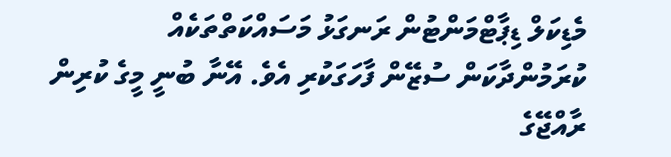މެޑިކަލް ޑިޕާޓްމަންޓުން ރަނގަޅު މަސައްކަތްތަކެއް ކުރަމުންދާކަން ސުޒޭން ފާހަގަކުރި އެވެ. އޭނާ ބުނީ މީގެ ކުރިން ރާއްޖޭގެ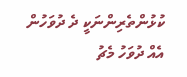ކުޅުންތެރިންނަކީ ދެ ދުވަހުން އެއް ދުވަހު މެޗު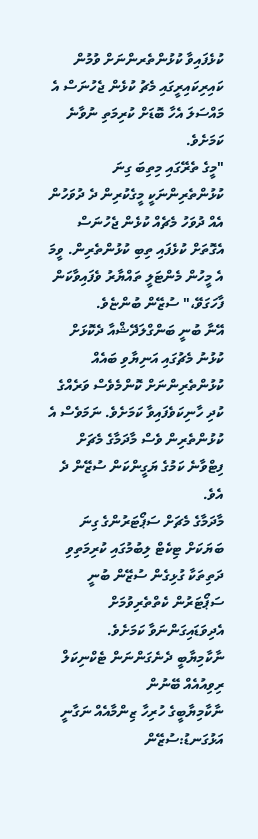ކުޅެފައިވާ ކުޅުންތެރންނަށް ވުމުން ކައިރިކައިރީގައި މެޗު ކުޅެން ޖެހުނަސް އެ މައްސަލަ އެހާ ބޮޑަށް ކުރިމަތި ނުވާނެ ކަމަށެވެ.
"މީގެ ތެރޭގައި މިތިބަ ގިނަ ކުޅުންތެރިންނަކީ މީގެކުރިން ދެ ދުވަހުން އެއް ދުވަހު މެޗެއް ކުޅެން ޖެހުނަސް އެގޮތަށް ކުޅެފައި ތިބި ކުޅުންތެރިން. ވީމަ އެ މީހުން މެންޓަލީ ތައްޔާރު ވެފައިވާކަން ފާހަގަވޭ،" ސުޒޭން ބުންޏެވެ.
އޭނާ ބުނީ ބަންގްލަދޭޝްއާ ދެކޮޅަށް ކުޅުނު މެޗުގައި އަނިޔާވި ބައެއް ކުޅުންތެރިންނަށް ކޮންމެވެސް ވަރެއްގެ ކުދި ހާނިކަވެފައިވާ ކަމަށެވެ. ނަމަވެސް އެ ކުޅުންތެރިން ވެސް މާދަމާގެ މެޗަށް ފިޓްވާނެ ކަމުގެ ޔަގީންކަން ސުޒޭން ދެ އެވެ.
މާދަމާގެ މެޗަށް ސަޕޯޓަރުންގެ ގިނަ ބަޔަކަށް ޓިކެޓް ލިބުމުގައި ކުރިމަތިވި ދަތިތަކާ ގުޅިގެން ސުޒޭން ބުނީ ސަޕޯޓަރުން ކެތްތެރިވުމަށް އެދިވަޑައިގަންނަވާ ކަމަށެވެ.
ނާކާމިޔާބީ ދެނެގަންނަން ޓެކްނިކަލް ރިވިއުއެއް ބޭނުން
ނާކާމިޔާބީގެ ހުރިހާ ޒިންމާއެއް ނަގާނީ އަޅުގަނޑު:ސުޒޭން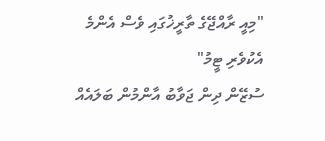"މިއީ ރާއްޖޭގެ ތާރީޚުގައި ވެސް އެންމެ އެކުވެރި ޓީމު"
ސުޒޭން ދިން ޖަވާބު އާންމުން ބަލައެއް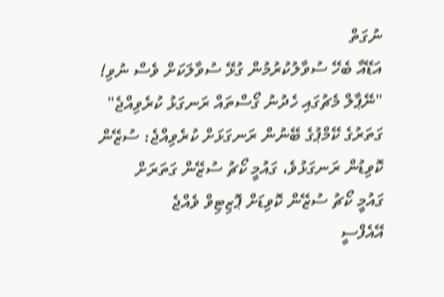ނުގަތް
އަޑޭއާ ބެހޭ ސުވާލުކުރުމުން ގުޅޭ ސުވާލަކަށް ވެސް ނުވި!
"ނޭޕާލް މެޗުގައި ހެދުނު ގޯސްތައް ރަނގަޅު ކުރެވިއްޖެ"
ގަތަރުގެ ކޭމްޕުގެ ބޭނުން ރަނގަޅަށް ކުރެވިއްޖެ: ސުޒޭން
ކޮވިޑުން ރަނގަޅުވެ، ގައުމީ ކޯޗު ސުޒޭން ގަތަރަށް
ގައުމީ ކޯޗު ސުޒޭން ކޮވިޑަށް ޕޮޒިޓިވް ވެއްޖެ
އޭއެފްސީ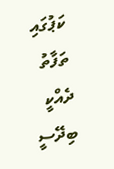ކަޕުގައި ތަފާތު ދެއްކީ ބިދޭސީ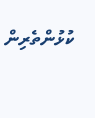ކުޅުންތެރިން